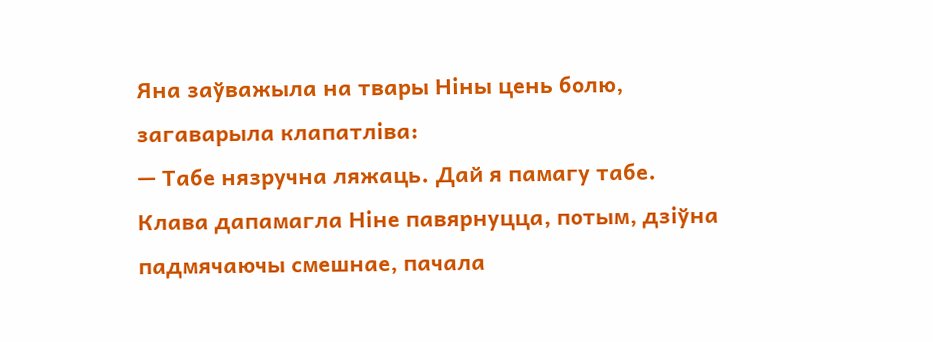Яна заўважыла на твары Ніны цень болю, загаварыла клапатліва:
— Табе нязручна ляжаць. Дай я памагу табе.
Клава дапамагла Ніне павярнуцца, потым, дзіўна падмячаючы смешнае, пачала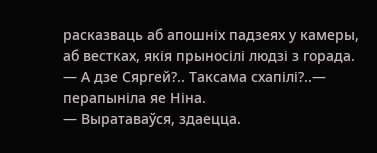расказваць аб апошніх падзеях у камеры, аб вестках, якія прыносілі людзі з горада.
— А дзе Сяргей?.. Таксама схапілі?..— перапыніла яе Ніна.
— Выратаваўся, здаецца.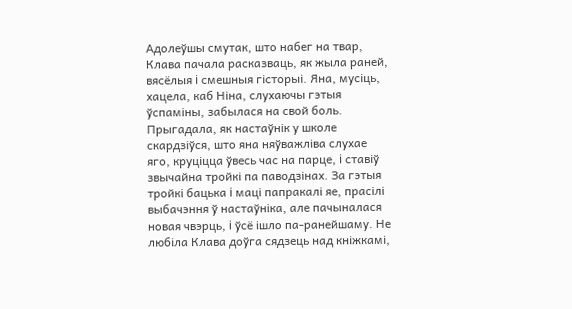Адолеўшы смутак, што набег на твар, Клава пачала расказваць, як жыла раней, вясёлыя i смешныя гісторыі. Яна, мусіць, хацела, каб Ніна, слухаючы гэтыя ўспаміны, забылася на свой боль.
Прыгадала, як настаўнік у школе скардзіўся, што яна няўважліва слухае яго, круціцца ўвесь час на парце, i ставіў звычайна тройкі па паводзінах. За гэтыя тройкі бацька i маці папракалі яе, прасілі выбачэння ў настаўніка, але пачыналася новая чвэрць, i ўсё ішло па-ранейшаму. Не любіла Клава доўга сядзець над кніжкамі,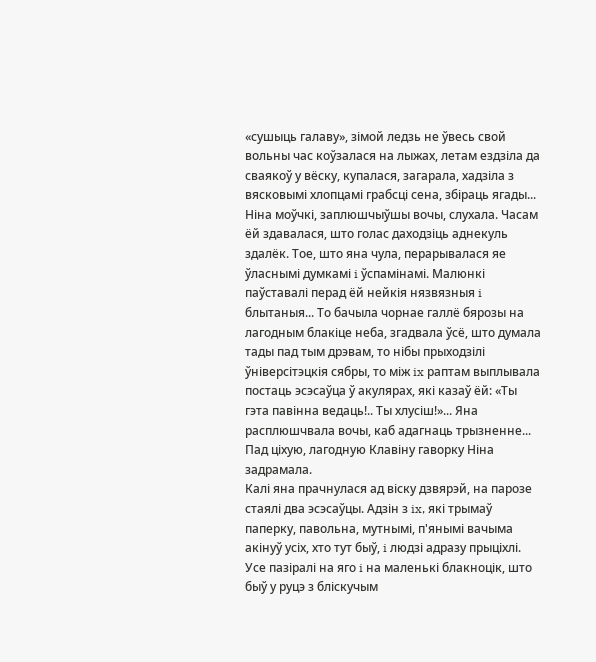«сушыць галаву», зімой ледзь не ўвесь свой вольны час коўзалася на лыжах, летам ездзіла да сваякоў у вёску, купалася, загарала, хадзіла з вясковымі хлопцамі грабсці сена, збіраць ягады...
Ніна моўчкі, заплюшчыўшы вочы, слухала. Часам ёй здавалася, што голас даходзіць аднекуль здалёк. Тое, што яна чула, перарывалася яе ўласнымі думкамі i ўспамінамі. Малюнкі паўставалі перад ёй нейкія нязвязныя i блытаныя... То бачыла чорнае галлё бярозы на лагодным блакіце неба, згадвала ўсё, што думала тады пад тым дрэвам, то нібы прыходзілі ўніверсітэцкія сябры, то між ix раптам выплывала постаць эсэсаўца ў акулярах, які казаў ёй: «Ты гэта павінна ведаць!.. Ты хлусіш!»... Яна расплюшчвала вочы, каб адагнаць трызненне...
Пад ціхую, лагодную Клавіну гаворку Ніна задрамала.
Калі яна прачнулася ад віску дзвярэй, на парозе стаялі два эсэсаўцы. Адзін з ix, які трымаў паперку, павольна, мутнымі, п'янымі вачыма акінуў усіх, хто тут быў, i людзі адразу прыціхлі. Усе пазіралі на яго i на маленькі блакноцік, што быў у руцэ з бліскучым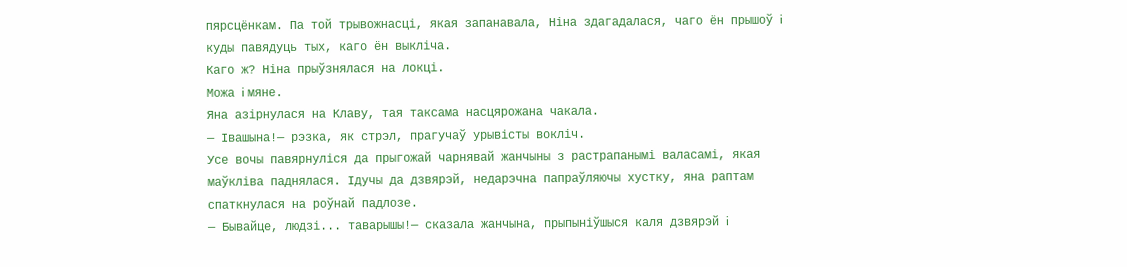пярсцёнкам. Па той трывожнасці, якая запанавала, Ніна здагадалася, чаго ён прышоў i куды павядуць тых, каго ён выкліча.
Каго ж? Ніна прыўзнялася на локці.
Можа i мяне.
Яна азірнулася на Клаву, тая таксама насцярожана чакала.
— Івашына!— рэзка, як стрэл, прагучаў урывісты вокліч.
Усе вочы павярнуліся да прыгожай чарнявай жанчыны з растрапанымі валасамі, якая маўкліва паднялася. Ідучы да дзвярэй, недарэчна папраўляючы хустку, яна раптам спаткнулася на роўнай падлозе.
— Бывайце, людзі... таварышы!— сказала жанчына, прыпыніўшыся каля дзвярэй i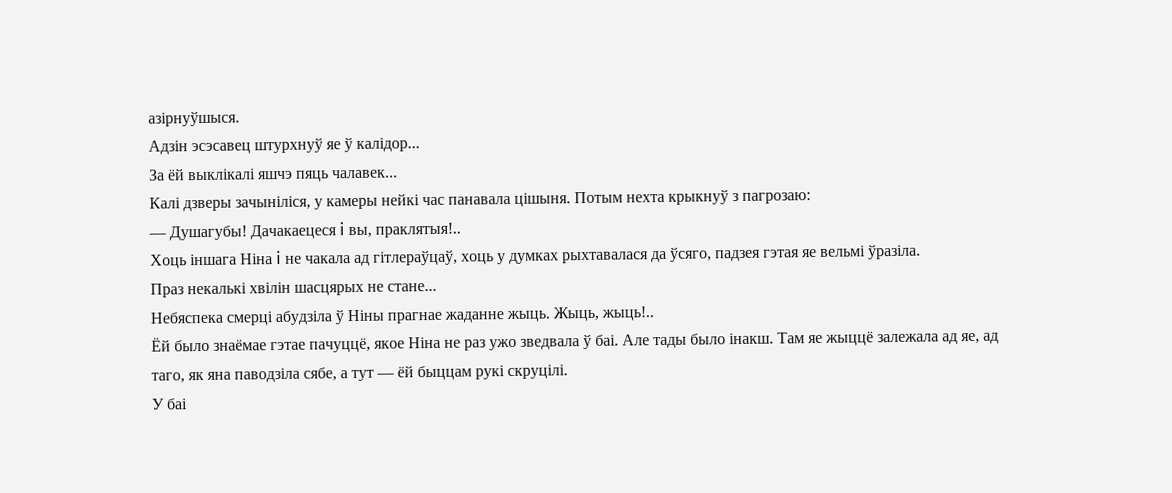азірнуўшыся.
Адзін эсэсавец штурхнуў яе ў калідор...
За ёй выклікалі яшчэ пяць чалавек...
Калі дзверы зачыніліся, у камеры нейкі час панавала цішыня. Потым нехта крыкнуў з пагрозаю:
— Душагубы! Дачакаецеся i вы, праклятыя!..
Хоць іншага Ніна i не чакала ад гітлераўцаў, хоць у думках рыхтавалася да ўсяго, падзея гэтая яе вельмі ўразіла.
Праз некалькі хвілін шасцярых не стане...
Небяспека смерці абудзіла ў Ніны прагнае жаданне жыць. Жыць, жыць!..
Ёй было знаёмае гэтае пачуццё, якое Ніна не раз ужо зведвала ў баі. Але тады было інакш. Там яе жыццё залежала ад яе, ад таго, як яна паводзіла сябе, а тут — ёй быццам рукі скруцілі.
У баі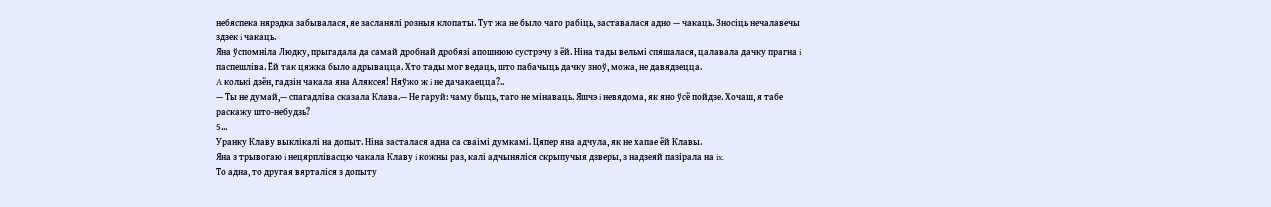небяспека нярэдка забывалася, яе засланялі розныя клопаты. Тут жа не было чаго рабіць, заставалася адно — чакаць. Зносіць нечалавечы здзек i чакаць.
Яна ўспомніла Людку, прыгадала да самай дробнай дробязі апошнюю сустрэчу з ёй. Ніна тады вельмі спяшалася, цалавала дачку прагна i паспешліва. Ёй так цяжка было адрывацца. Хто тады мог ведаць, што пабачыць дачку зноў, можа, не давядзецца.
A колькі дзён, гадзін чакала яна Аляксея! Няўжо ж i не дачакаецца?..
— Ты не думай,— спагадліва сказала Клава.— Не гаруй: чаму быць, таго не мінаваць. Яшчэ i невядома, як яно ўсё пойдзе. Хочаш, я табе раскажу што-небудзь?
5...
Уранку Клаву выклікалі на допыт. Ніна засталася адна са сваімі думкамі. Цяпер яна адчула, як не хапае ёй Клавы.
Яна з трывогаю i нецярплівасцю чакала Клаву i кожны раз, калі адчыняліся скрыпучыя дзверы, з надзеяй пазірала на ix.
То адна, то другая вярталіся з допыту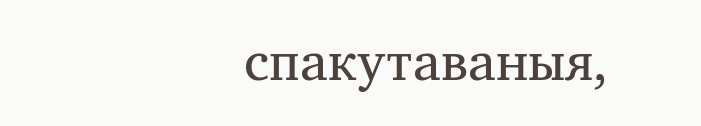спакутаваныя,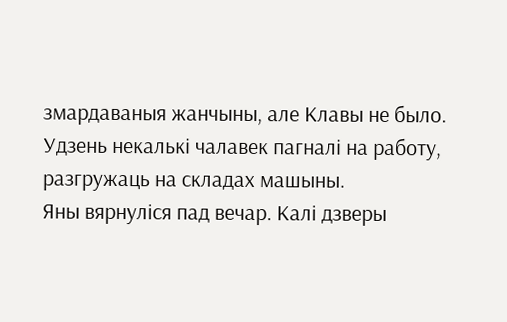змардаваныя жанчыны, але Клавы не было.
Удзень некалькі чалавек пагналі на работу, разгружаць на складах машыны.
Яны вярнуліся пад вечар. Калі дзверы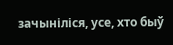зачыніліся, усе, хто быў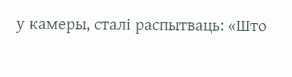у камеры, сталі распытваць: «Што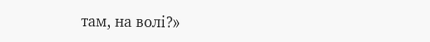там, на волі?»